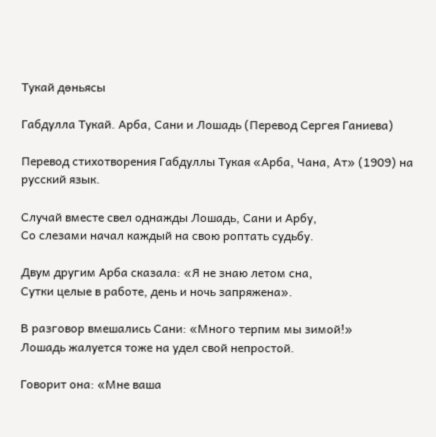Тукай дөньясы

Габдулла Тукай. Арба, Сани и Лошадь (Перевод Сергея Ганиева)

Перевод стихотворения Габдуллы Тукая «Арба, Чана, Ат» (1909) на русский язык.

Случай вместе свел однажды Лошадь, Сани и Арбу,
Со слезами начал каждый на свою роптать судьбу.

Двум другим Арба сказала: «Я не знаю летом сна,
Сутки целые в работе, день и ночь запряжена».

В разговор вмешались Сани: «Много терпим мы зимой!»
Лошадь жалуется тоже на удел свой непростой.

Говорит она: «Мне ваша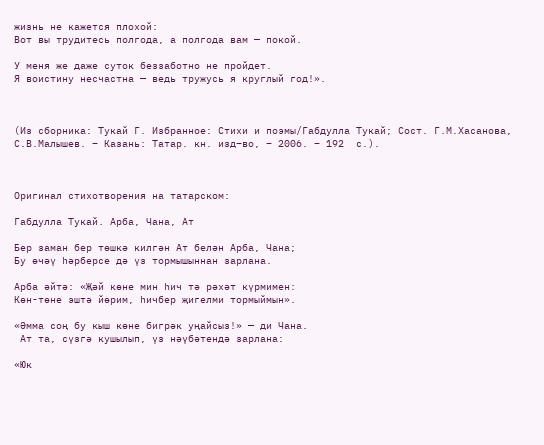жизнь не кажется плохой:
Вот вы трудитесь полгода, а полгода вам — покой.

У меня же даже суток беззаботно не пройдет.
Я воистину несчастна — ведь тружусь я круглый год!».



(Из сборника: Тукай Г. Избранное: Стихи и поэмы/Габдулла Тукай; Сост. Г.М.Хасанова, С.В.Малышев. – Казань: Татар. кн. изд–во, – 2006. – 192  с.).



Оригинал стихотворения на татарском:

Габдулла Тукай. Арба, Чана, Ат

Бер заман бер төшкә килгән Ат белән Арба, Чана;
Бу өчәү һәрберсе дә үз тормышыннан зарлана.

Арба әйтә: «Җәй көне мин һич тә рәхәт күрмимен:
Көн-төне эштә йөрим, һичбер җигелми тормыймын».

«Әмма соң бу кыш көне бигрәк уңайсыз!» — ди Чана.
 Ат та, сүзгә кушылып, үз нәүбәтендә зарлана:

«Юк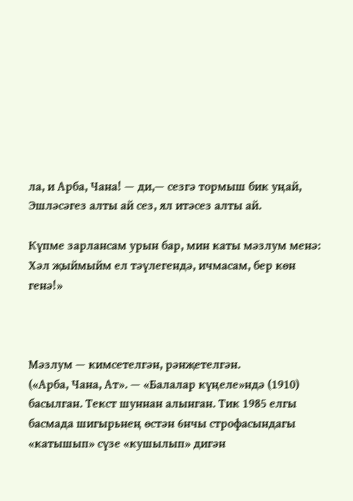ла, и Арба, Чана! — ди,— сезгә тормыш бик уңай,
Эшләсәгез алты ай сез, ял итәсез алты ай.

Күпме зарлансам урын бар, мин каты мәзлум менә:
Хәл җыймыйм ел тәүлегендә, ичмасам, бер көн генә!»



Мәзлум — кимсетелгән, рәнҗетелгән.
(«Арба, Чана, Ат». — «Балалар күңеле»ндә (1910) басылган. Текст шуннан алынган. Тик 1985 елгы басмада шигырьнең өстән 6нчы строфасындагы «катышып» сүзе «кушылып» дигән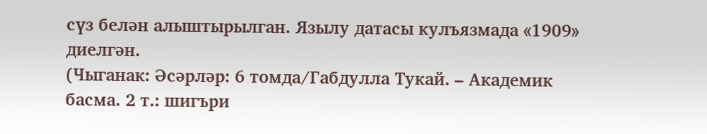сүз белән алыштырылган. Язылу датасы кулъязмада «1909» диелгән.
(Чыганак: Әсәрләр: 6 томда/Габдулла Тукай. – Академик басма. 2 т.: шигъри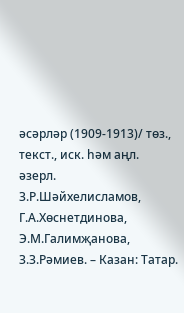әсәрләр (1909-1913)/ төз., текст., иск. һәм аңл. әзерл. З.Р.Шәйхелисламов, Г.А.Хөснетдинова, Э.М.Галимҗанова, З.З.Рәмиев. – Казан: Татар.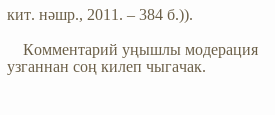кит. нәшр., 2011. – 384 б.)).

    Комментарий уңышлы модерация узганнан соң килеп чыгачак.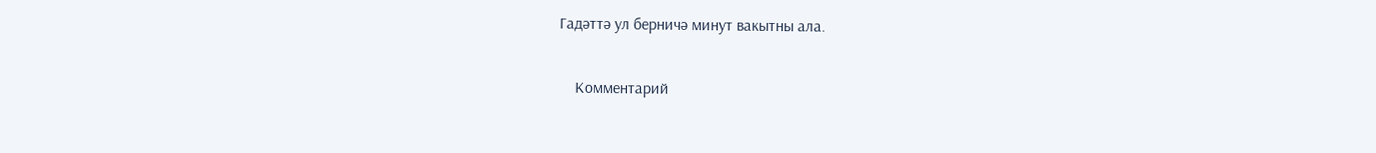Гадәттә ул берничә минут вакытны ала.

    Комментарий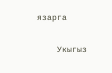язарга

    Укыгыз